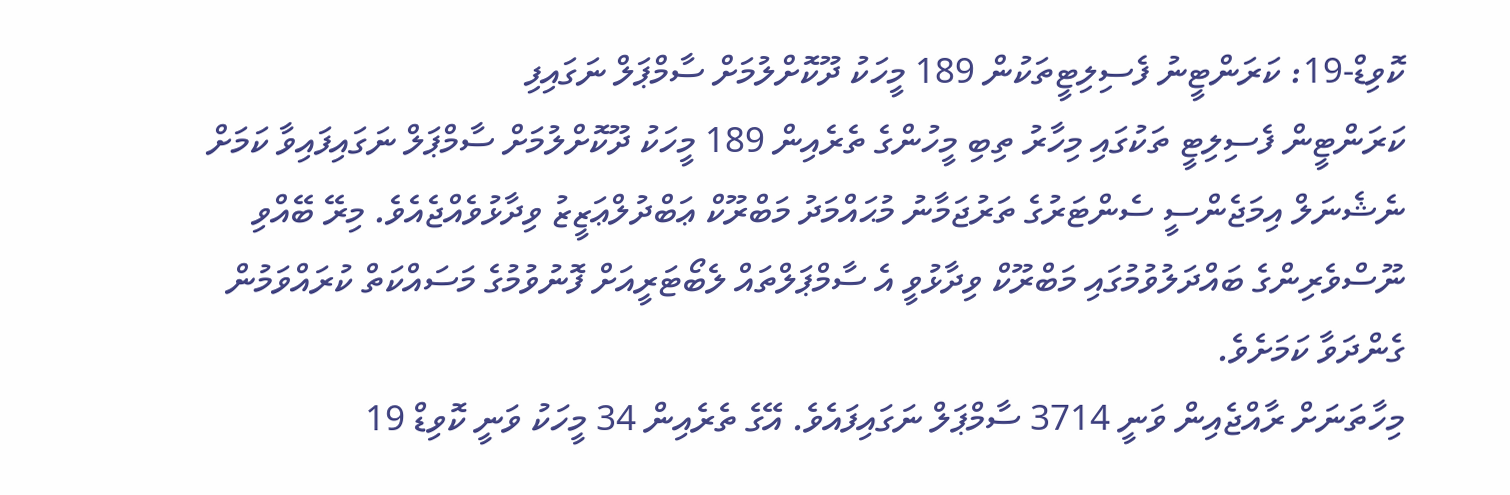ކޮވިޑް-19: ކަރަންޓީނު ފެސިލިޓީތަކުން 189 މީހަކު ދޫކޮށްލުމަށް ސާމްޕަލް ނަގައިފި
ކަރަންޓީން ފެސިލިޓީ ތަކުގައި މިހާރު ތިބި މީހުންގެ ތެރެއިން 189 މީހަކު ދޫކޮށްލުމަށް ސާމްޕަލް ނަގައިފައިވާ ކަމަށް ނެޝެނަލް އިމަޖެންސީ ސެންޓަރުގެ ތަރުޖަމާނު މުޙައްމަދު މަބްރޫކް ޢަބްދުލްޢަޒީޒު ވިދާޅުވެއްޖެއެވެ. މިރޭ ބޭއްވި ނޫސްވެރިންގެ ބައްދަލުވުމުގައި މަބްރޫކް ވިދާޅުވީ އެ ސާމްޕަލްތައް ލެބޯޓަރީއަށް ފޮނުވުމުގެ މަސައްކަތް ކުރައްވަމުން ގެންދަވާ ކަމަށެވެ.
މިހާތަނަށް ރާއްޖެއިން ވަނީ 3714 ސާމްޕަލް ނަގައިފައެވެ. އޭގެ ތެރެއިން 34 މީހަކު ވަނީ ކޮވިޑް 19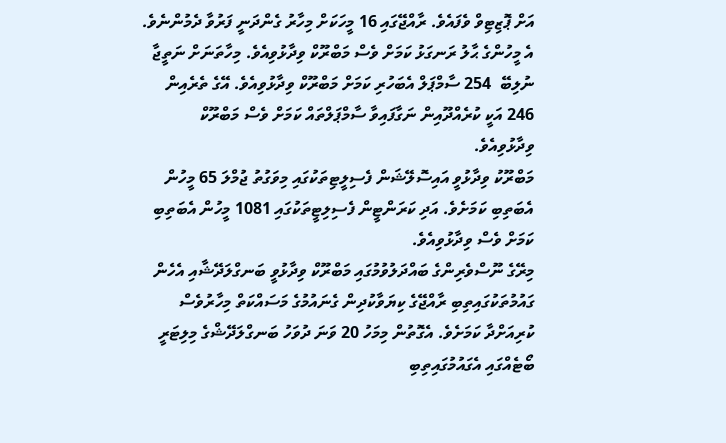އަށް ޕޮޒިޓިވް ވެފައެވެ. ރާއްޖޭގައި 16 މީހަކަށް މިހާރު ގެންދަނީ ފަރުވާ ދެމުންނެވެ. އެ މީހުންގެ ޙާލު ރަނގަޅު ކަމަށް ވެސް މަބްރޫކް ވިދާޅުވިއެވެ. މިހާތަނަށް ނަތީޖާ ނުލިބޭ  254 ސާމްޕަލް އެބަހުރި ކަމަށް މަބްރޫކް ވިދާޅުވިއެވެ. އޭގެ ތެރެއިން 246 އަކީ ކުރެއްދޫއިން ނަގާފައިވާ ސާމްޕަލްތައް ކަމަށް ވެސް މަބްރޫކް ވިދާޅުވިއެވެ.
މަބްރޫކު ވިދާޅުވީ އައިސޮލޭޝަން ފެސިލީޓިތަކުގައި މިވަގުތު ޖުމްލަ 65 މީހުން އެބަތިބި ކަމަށެވެ. އަދި ކަރަންޓީން ފެސިލިޓީތަކުގައި 1081 މީހުން އެބަތިބި ކަމަށް ވެސް ވިދާޅުވިއެވެ.
މިރޭގެ ނޫސްވެރިންގެ ބައްދަލުވުމުގައި މަބްރޫކް ވިދާޅުވީ ބަނގްލަދޭޝާއި އެހެން ގައުމުތަކުގައިތިބި ރާއްޖޭގެ ކިޔަވާކުދިން ގެނައުމުގެ މަސައްކަތް މިހާރުވެސް ކުރިއަށްދާ ކަމަށެވެ. އެގޮތުން މިމަހު 20 ވަނަ ދުވަހު ބަނގްލަދޭޝްގެ މިލިޓަރީ ބޯޓެއްގައި އެގައުމުގައިތިބި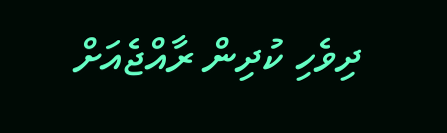ދިވެހި ކުދިން ރާއްޖެއަށް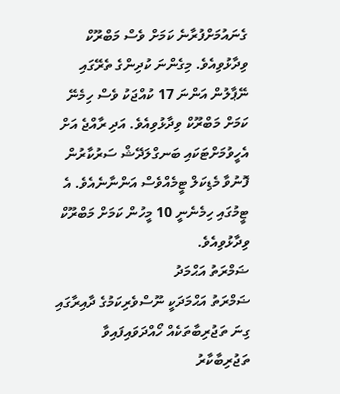ގެނައުމަށްފުރާނެ ކަމަށް ވެސް މަބްރޫކް ވިދާޅުވިއެވެ. މިގެންނަ ކުދިންގެ ތެރޭގައި ނޭޕާލުން އަންނަ 17 ކުއްޖަކު ވެސް ހިމެނޭ ކަމަށް މަބްރޫކް ވިދާޅުވިއެވެ. އަދި ރާއްޖެ އަށް އެހީވުމަށްޓަކައި ބަނގްލަދޭޝް ސަރުކާރުން ފޮނުވާ މެޑިކަލް ޓީމެއްވެސް އަންނާނެއެވެ. އެ ޓީމުގައި ހިމެނެނީ 10 މީހުން ކަމަށް މަބްރޫކް ވިދާޅުވިއެވެ.
ޟަމްރަތު އަޙްމަދު
ޟަމްރަތު އަޙްމަދަކީ ނޫސްވެރިކަމުގެ ދާއިރާގައި ގިނަ ތަޖުރިބާތަކެއް ހޯއްދަވައިފައިވާ ތަޖުރިބާކާރު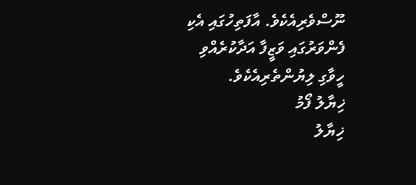ނޫސްވެރިއެކެވެ. އާފަތިހުގައި އެކި ފެންވަރުގައި ވަޒީފާ އަދާކުރެއްވި ހީވާގި ލިޔުންތެރިއެކެވެ.
ޚިޔާލު ފޯމު
ޚިޔާލު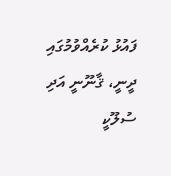ފައުޅު ކުރެއްވުމުގައި ދީނީ، ޤާނޫނީ އަދި ސުލޫކީ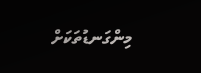މިންގަނޑުތަކަށް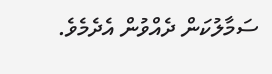ސަމާލުކަން ދެއްވުން އެދެމެވެ.